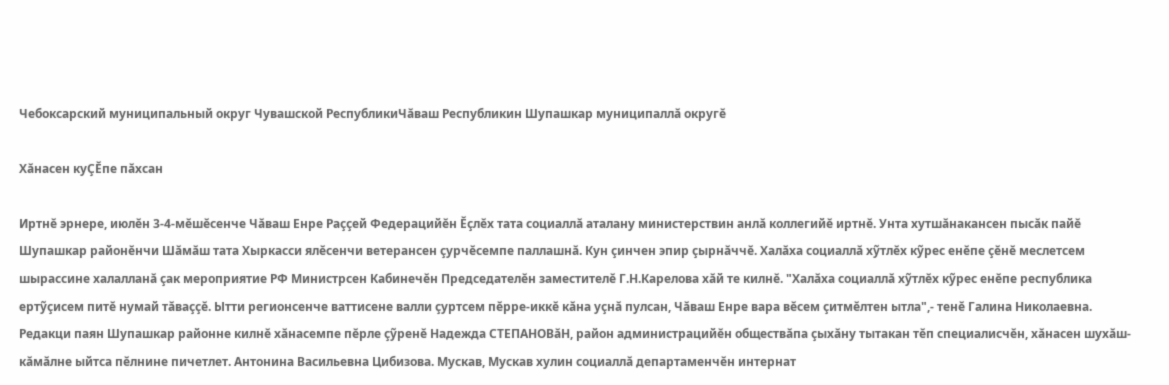Чебоксарский муниципальный округ Чувашской РеспубликиЧăваш Республикин Шупашкар муниципаллă округĕ

Хăнасен куÇĔпе пăхсан

Иртнĕ эрнере, июлĕн 3-4-мĕшĕсенче Чăваш Енре Раççей Федерацийĕн Ĕçлĕх тата социаллă аталану министерствин анлă коллегийĕ иртнĕ. Унта хутшăнакансен пысăк пайĕ Шупашкар районĕнчи Шăмăш тата Хыркасси ялĕсенчи ветерансен çурчĕсемпе паллашнă. Кун çинчен эпир çырнăччĕ. Халăха социаллă хỹтлĕх кỹрес енĕпе çĕнĕ меслетсем шырассине халалланă çак мероприятие РФ Министрсен Кабинечĕн Председателĕн заместителĕ Г.Н.Карелова хăй те килнĕ. "Халăха социаллă хỹтлĕх кỹрес енĕпе республика ертỹçисем питĕ нумай тăваççĕ. Ытти регионсенче ваттисене валли çуртсем пĕрре-иккĕ кăна уçнă пулсан, Чăваш Енре вара вĕсем çитмĕлтен ытла",- тенĕ Галина Николаевна. Редакци паян Шупашкар районне килнĕ хăнасемпе пĕрле çỹренĕ Надежда СТЕПАНОВăН, район администрацийĕн обществăпа çыхăну тытакан тĕп специалисчĕн, хăнасен шухăш-кăмăлне ыйтса пĕлнине пичетлет. Антонина Васильевна Цибизова. Мускав, Мускав хулин социаллă департаменчĕн интернат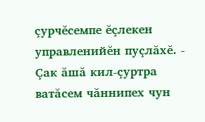çурчĕсемпе ĕçлекен управленийĕн пуçлăхĕ. - Çак ăшă кил-çуртра ватăсем чăннипех чун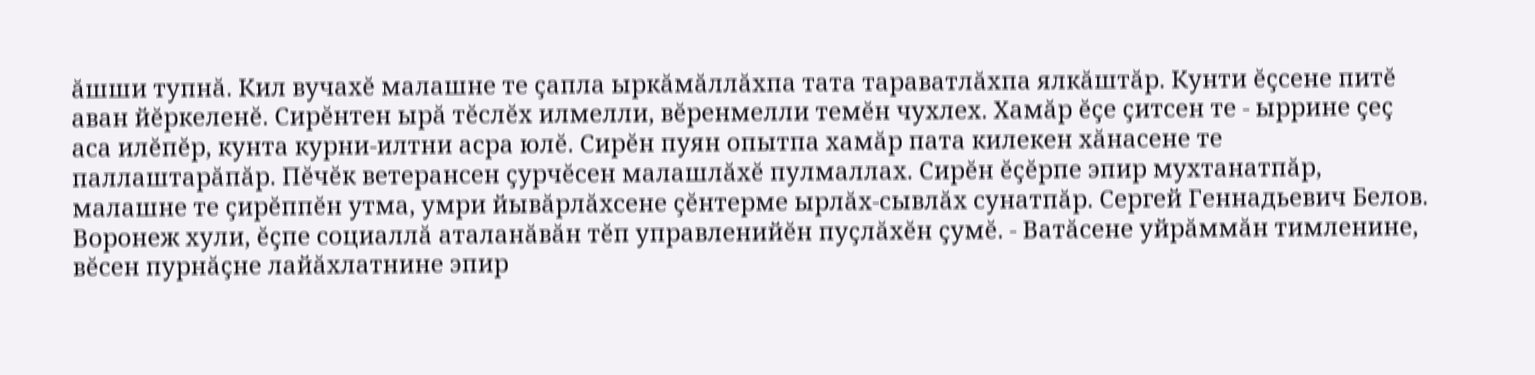ăшши тупнă. Кил вучахĕ малашне те çапла ыркăмăллăхпа тата тараватлăхпа ялкăштăр. Кунти ĕçсене питĕ аван йĕркеленĕ. Сирĕнтен ырă тĕслĕх илмелли, вĕренмелли темĕн чухлех. Хамăр ĕçе çитсен те - ыррине çеç аса илĕпĕр, кунта курни-илтни асра юлĕ. Сирĕн пуян опытпа хамăр пата килекен хăнасене те паллаштарăпăр. Пĕчĕк ветерансен çурчĕсен малашлăхĕ пулмаллах. Сирĕн ĕçĕрпе эпир мухтанатпăр, малашне те çирĕппĕн утма, умри йывăрлăхсене çĕнтерме ырлăх-сывлăх сунатпăр. Сергей Геннадьевич Белов. Воронеж хули, ĕçпе социаллă аталанăвăн тĕп управленийĕн пуçлăхĕн çумĕ. - Ватăсене уйрăммăн тимленине, вĕсен пурнăçне лайăхлатнине эпир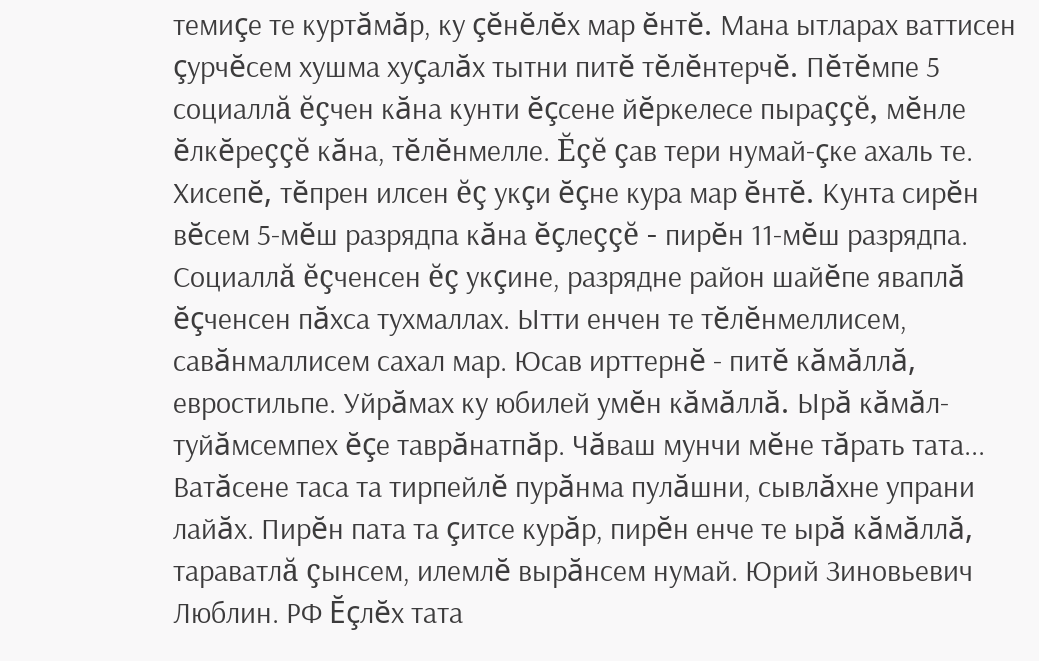темиçе те куртăмăр, ку çĕнĕлĕх мар ĕнтĕ. Мана ытларах ваттисен çурчĕсем хушма хуçалăх тытни питĕ тĕлĕнтерчĕ. Пĕтĕмпе 5 социаллă ĕçчен кăна кунти ĕçсене йĕркелесе пыраççĕ, мĕнле ĕлкĕреççĕ кăна, тĕлĕнмелле. Ĕçĕ çав тери нумай-çке ахаль те. Хисепĕ, тĕпрен илсен ĕç укçи ĕçне кура мар ĕнтĕ. Кунта сирĕн вĕсем 5-мĕш разрядпа кăна ĕçлеççĕ - пирĕн 11-мĕш разрядпа. Социаллă ĕçченсен ĕç укçине, разрядне район шайĕпе яваплă ĕçченсен пăхса тухмаллах. Ытти енчен те тĕлĕнмеллисем, савăнмаллисем сахал мар. Юсав ирттернĕ - питĕ кăмăллă, евростильпе. Уйрăмах ку юбилей умĕн кăмăллă. Ырă кăмăл-туйăмсемпех ĕçе таврăнатпăр. Чăваш мунчи мĕне тăрать тата... Ватăсене таса та тирпейлĕ пурăнма пулăшни, сывлăхне упрани лайăх. Пирĕн пата та çитсе курăр, пирĕн енче те ырă кăмăллă, тараватлă çынсем, илемлĕ вырăнсем нумай. Юрий Зиновьевич Люблин. РФ Ĕçлĕх тата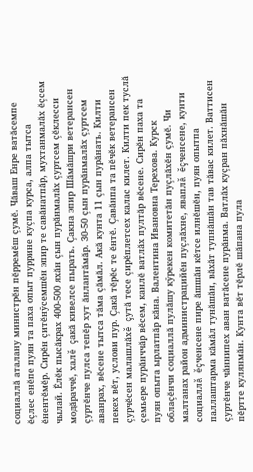социаллă аталану министрĕн пĕрремĕш çумĕ. Чăваш Енре ватăсемпе ĕçлес енĕпе пуян та паха опыт пуррине куçпа курса, алпа тытса ĕнентĕмĕр. Сирĕн çитĕнỹсемшĕн эпир те савăнатпăр, мухтанмалăх ĕçсем чылай. Ĕлĕк пысăкрах 400-500 яхăн çын пурăнмалăх çуртсем çĕклесси модăраччĕ, халĕ çакă кивелсе пырать. Çакна эпир Шăмăшри ветерансен çуртĕнче пулса тепĕр хут ăнлантăмăр. 30-50 çын пурăнмалăх çуртсем аванрах, вĕсене тытса тăма çăмăл. Акă кунта 11 çын пурăнать. Килти пекех вĕт, услови пур. Çакă тĕрĕс те ĕнтĕ. Çавăнпа та пĕчĕк ветерансен çурчĕсен малашлăхĕ çутă тесе çирĕплетсех калас килет. Килти пек туслă çемьере пурăнччăр вĕсем, канлĕ ватлăх пултăр вĕсене. Сирĕн паха та пуян опыта ырлатпăр кăна. Валентина Ивановна Терехова. Курск облаçĕнчи социаллă пулăшу кỹрекен комитетăн пуçлăхĕн çумĕ. Чи малтанах район администрацийĕн пуçлăхне, яваплă ĕçченсене, кунти социаллă ĕçченсене пире ăшшăн кĕтсе илнĕшĕн, пуян опытпа паллаштарма кăмăл тунăшăн, вăхăт тупнăшăн тав тăвас килет. Ваттисен çуртĕнче чăннипех аван ватăсене пурăнма. Ватлăх куçран пăхнăшăн пĕртте кулянмăн. Кунта вĕт тĕрлĕ шăпана пула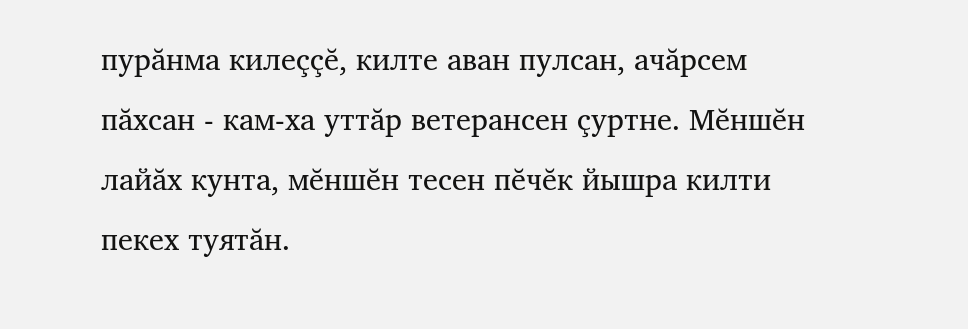пурăнма килеççĕ, килте аван пулсан, ачăрсем пăхсан - кам-ха уттăр ветерансен çуртне. Мĕншĕн лайăх кунта, мĕншĕн тесен пĕчĕк йышра килти пекех туятăн.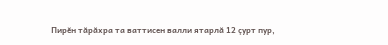Пирĕн тăрăхра та ваттисен валли ятарлă 12 çурт пур,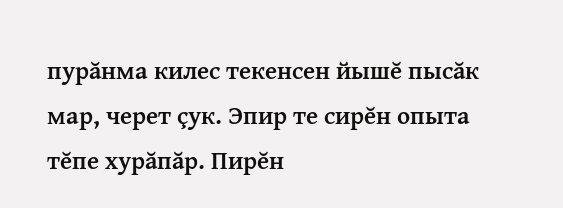пурăнма килес текенсен йышĕ пысăк мар, черет çук. Эпир те сирĕн опыта тĕпе хурăпăр. Пирĕн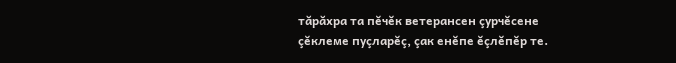тăрăхра та пĕчĕк ветерансен çурчĕсене çĕклеме пуçларĕç, çак енĕпе ĕçлĕпĕр те.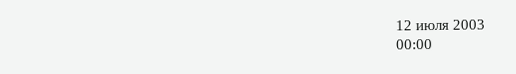12 июля 2003
00:00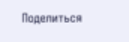Поделиться